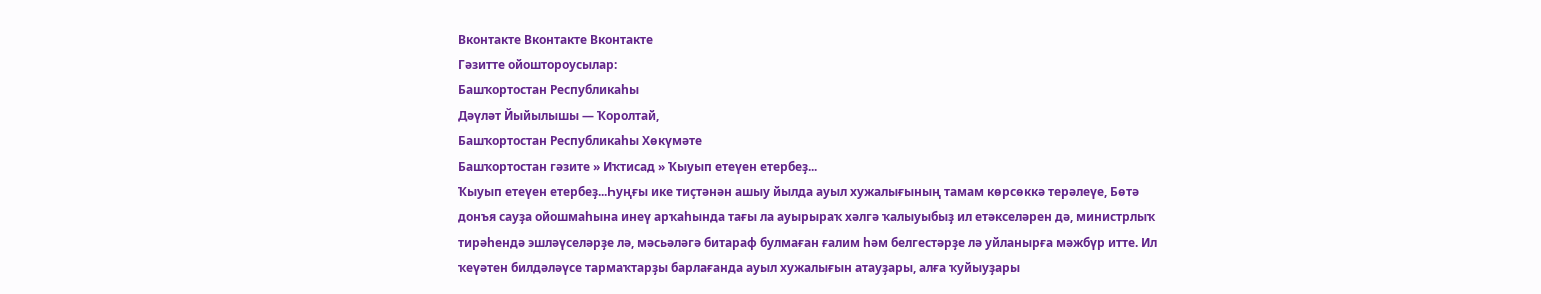Вконтакте Вконтакте Вконтакте
Гәзитте ойоштороусылар:
Башҡортостан Республикаһы
Дәүләт Йыйылышы — Ҡоролтай,
Башҡортостан Республикаһы Хөкүмәте
Башҡортостан гәзите » Иҡтисад » Ҡыуып етеүен етербеҙ...
Ҡыуып етеүен етербеҙ...Һуңғы ике тиҫтәнән ашыу йылда ауыл хужалығының тамам көрсөккә терәлеүе, Бөтә донъя сауҙа ойошмаһына инеү арҡаһында тағы ла ауырыраҡ хәлгә ҡалыуыбыҙ ил етәкселәрен дә, министрлыҡ тирәһендә эшләүселәрҙе лә, мәсьәләгә битараф булмаған ғалим һәм белгестәрҙе лә уйланырға мәжбүр итте. Ил ҡеүәтен билдәләүсе тармаҡтарҙы барлағанда ауыл хужалығын атауҙары, алға ҡуйыуҙары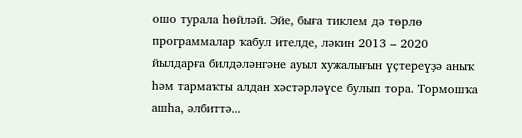ошо турала һөйләй. Эйе, быға тиклем дә төрлө программалар ҡабул ителде, ләкин 2013 – 2020 йылдарға билдәләнгәне ауыл хужалығын үҫтереүҙә аныҡ һәм тармаҡты алдан хәстәрләүсе булып тора. Тормошҡа ашһа, әлбиттә...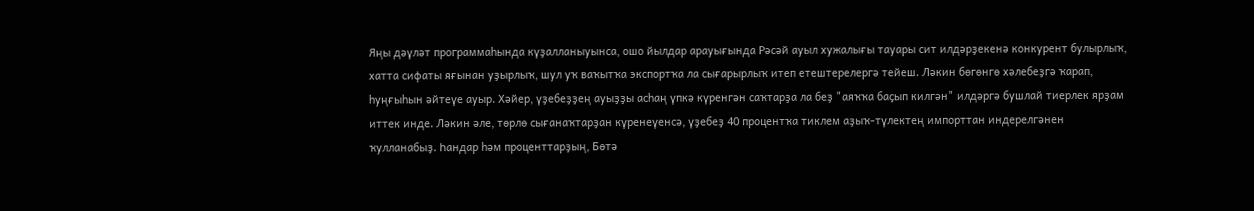Яңы дәүләт программаһында күҙалланыуынса, ошо йылдар арауығында Рәсәй ауыл хужалығы тауары сит илдәрҙекенә конкурент булырлыҡ, хатта сифаты яғынан уҙырлыҡ, шул уҡ ваҡытҡа экспортҡа ла сығарырлыҡ итеп етештерелергә тейеш. Ләкин бөгөнгө хәлебеҙгә ҡарап, һуңғыһын әйтеүе ауыр. Хәйер, үҙебеҙҙең ауыҙҙы асһаң үпкә күренгән саҡтарҙа ла беҙ "аяҡҡа баҫып килгән" илдәргә бушлай тиерлек ярҙам иттек инде. Ләкин әле, төрлө сығанаҡтарҙан күренеүенсә, үҙебеҙ 40 процентҡа тиклем аҙыҡ-түлектең импорттан индерелгәнен ҡулланабыҙ. Һандар һәм проценттарҙың, Бөтә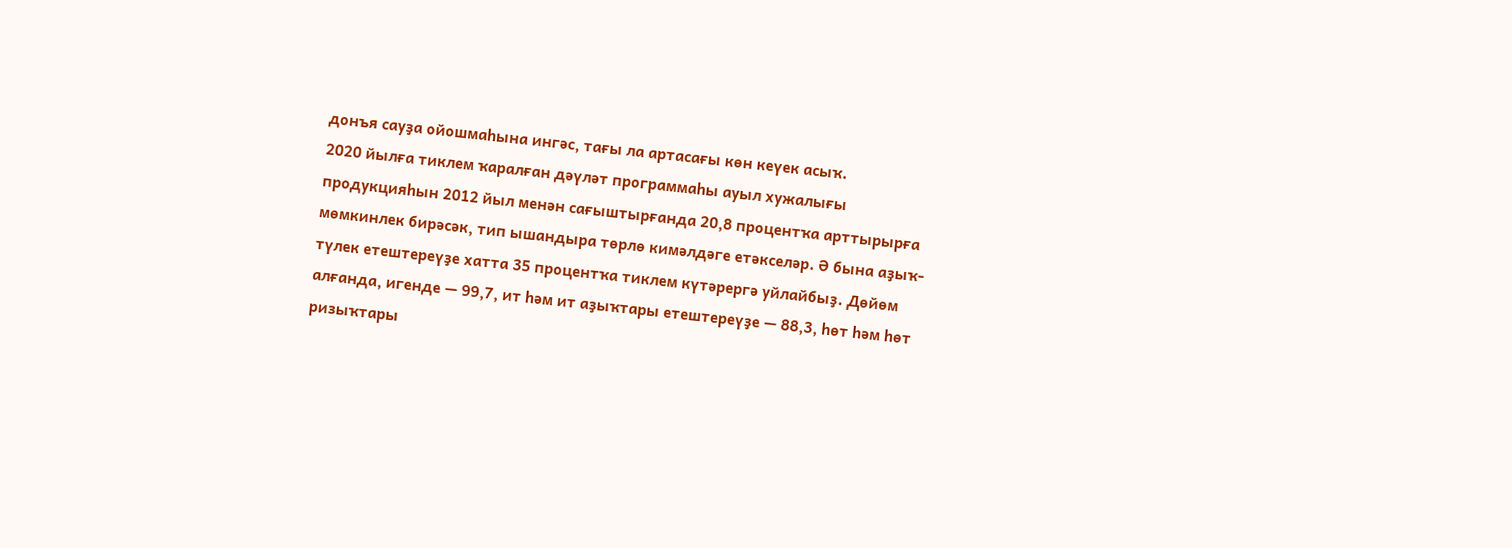донъя сауҙа ойошмаһына ингәс, тағы ла артасағы көн кеүек асыҡ.
2020 йылға тиклем ҡаралған дәүләт программаһы ауыл хужалығы продукцияһын 2012 йыл менән сағыштырғанда 20,8 процентҡа арттырырға мөмкинлек бирәсәк, тип ышандыра төрлө кимәлдәге етәкселәр. Ә бына аҙыҡ-түлек етештереүҙе хатта 35 процентҡа тиклем күтәрергә уйлайбыҙ. Дөйөм алғанда, игенде — 99,7, ит һәм ит аҙыҡтары етештереүҙе — 88,3, һөт һәм һөт ризыҡтары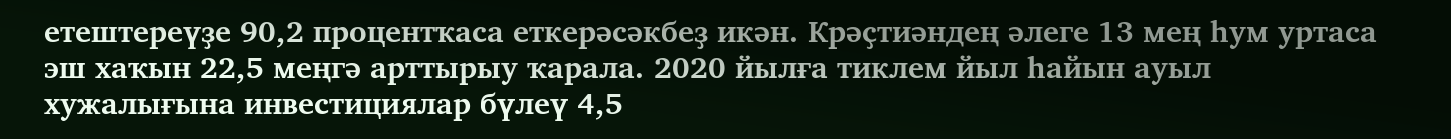етештереүҙе 90,2 процентҡаса еткерәсәкбеҙ икән. Крәҫтиәндең әлеге 13 мең һум уртаса эш хаҡын 22,5 меңгә арттырыу ҡарала. 2020 йылға тиклем йыл һайын ауыл хужалығына инвестициялар бүлеү 4,5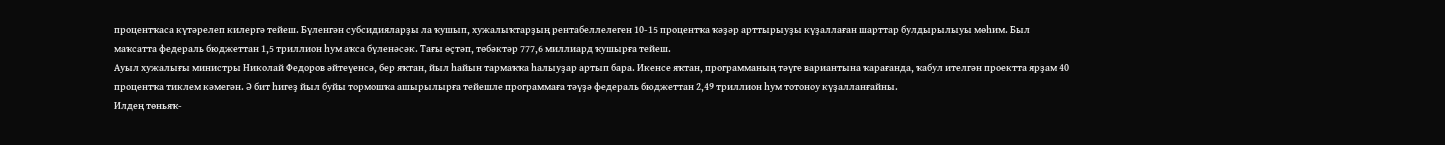процентҡаса күтәрелеп килергә тейеш. Бүленгән субсидияларҙы ла ҡушып, хужалыҡтарҙың рентабеллелеген 10-15 процентҡа ҡәҙәр арттырыуҙы күҙаллаған шарттар булдырылыуы мөһим. Был маҡсатта федераль бюджеттан 1,5 триллион һум аҡса бүленәсәк. Тағы өҫтәп, төбәктәр 777,6 миллиард ҡушырға тейеш.
Ауыл хужалығы министры Николай Федоров әйтеүенсә, бер яҡтан, йыл һайын тармаҡҡа һалыуҙар артып бара. Икенсе яҡтан, программаның тәүге вариантына ҡарағанда, ҡабул ителгән проектта ярҙам 40 процентҡа тиклем кәмегән. Ә бит һигеҙ йыл буйы тормошҡа ашырылырға тейешле программаға тәүҙә федераль бюджеттан 2,49 триллион һум тотоноу күҙалланғайны.
Илдең төньяҡ-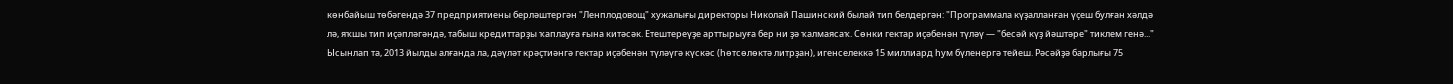көнбайыш төбәгендә 37 предприятиены берләштергән "Ленплодовощ" хужалығы директоры Николай Пашинский былай тип белдергән: "Программала күҙалланған үҫеш булған хәлдә лә, яҡшы тип иҫәпләгәндә, табыш кредиттарҙы ҡаплауға ғына китәсәк. Етештереүҙе арттырыуға бер ни ҙә ҡалмаясаҡ. Сөнки гектар иҫәбенән түләү — "бесәй күҙ йәштәре" тиклем генә..."
Ысынлап та, 2013 йылды алғанда ла, дәүләт крәҫтиәнгә гектар иҫәбенән түләүгә күскәс (һөтсөлөктә литрҙан), игенселеккә 15 миллиард һум бүленергә тейеш. Рәсәйҙә барлығы 75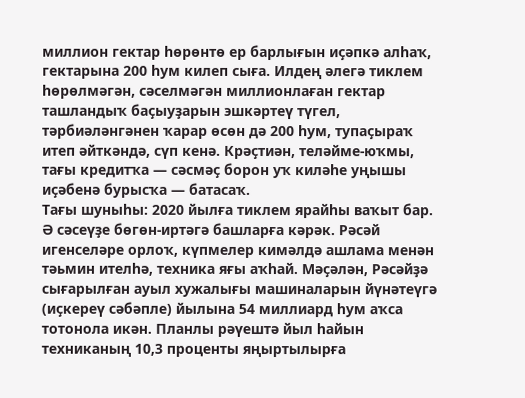миллион гектар һөрөнтө ер барлығын иҫәпкә алһаҡ, гектарына 200 һум килеп сыға. Илдең әлегә тиклем һөрөлмәгән, сәселмәгән миллионлаған гектар ташландыҡ баҫыуҙарын эшкәртеү түгел, тәрбиәләнгәнен ҡарар өсөн дә 200 һум, тупаҫыраҡ итеп әйткәндә, сүп кенә. Крәҫтиән, теләйме-юҡмы, тағы кредитҡа — сәсмәҫ борон уҡ киләһе уңышы иҫәбенә бурысҡа — батасаҡ.
Тағы шуныһы: 2020 йылға тиклем ярайһы ваҡыт бар. Ә сәсеүҙе бөгөн-иртәгә башларға кәрәк. Рәсәй игенселәре орлоҡ, күпмелер кимәлдә ашлама менән тәьмин ителһә, техника яғы аҡһай. Мәҫәлән, Рәсәйҙә сығарылған ауыл хужалығы машиналарын йүнәтеүгә (иҫкереү сәбәпле) йылына 54 миллиард һум аҡса тотонола икән. Планлы рәүештә йыл һайын техниканың 10,3 проценты яңыртылырға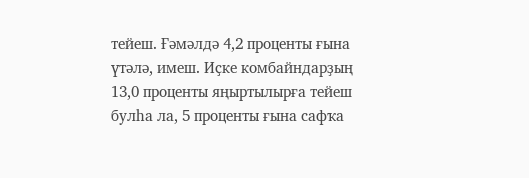тейеш. Ғәмәлдә 4,2 проценты ғына үтәлә, имеш. Иҫке комбайндарҙың 13,0 проценты яңыртылырға тейеш булһа ла, 5 проценты ғына сафҡа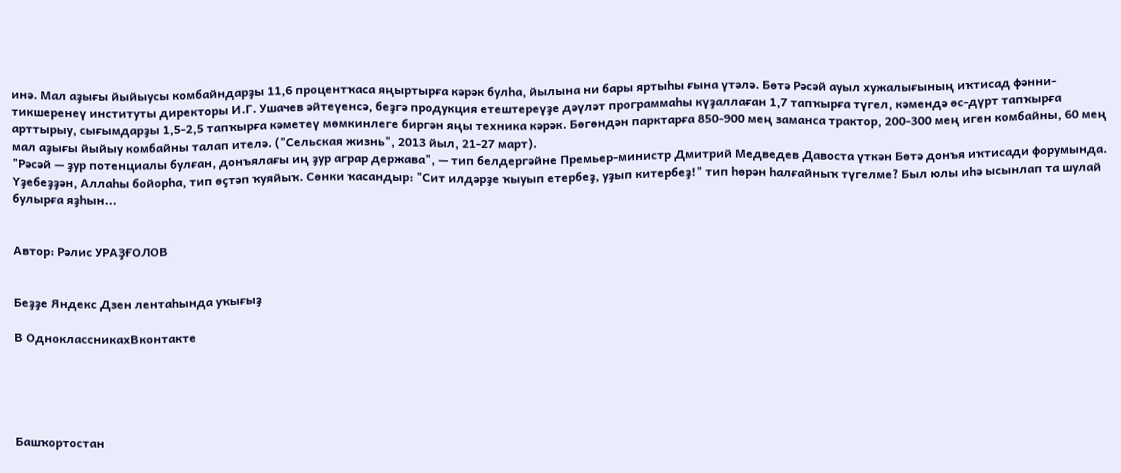инә. Мал аҙығы йыйыусы комбайндарҙы 11,6 процентҡаса яңыртырға кәрәк булһа, йылына ни бары яртыһы ғына үтәлә. Бөтә Рәсәй ауыл хужалығының иҡтисад фәнни-тикшеренеү институты директоры И.Г. Ушачев әйтеүенсә, беҙгә продукция етештереүҙе дәүләт программаһы күҙаллаған 1,7 тапҡырға түгел, кәмендә өс-дүрт тапҡырға арттырыу, сығымдарҙы 1,5-2,5 тапҡырға кәметеү мөмкинлеге биргән яңы техника кәрәк. Бөгөндән парктарға 850-900 мең заманса трактор, 200-300 мең иген комбайны, 60 мең мал аҙығы йыйыу комбайны талап ителә. ("Сельская жизнь", 2013 йыл, 21-27 март).
"Рәсәй — ҙур потенциалы булған, донъялағы иң ҙур аграр держава", — тип белдергәйне Премьер-министр Дмитрий Медведев Давоста үткән Бөтә донъя иҡтисади форумында. Үҙебеҙҙән, Аллаһы бойорһа, тип өҫтәп ҡуяйыҡ. Сөнки ҡасандыр: "Сит илдәрҙе ҡыуып етербеҙ, уҙып китербеҙ!" тип һөрән һалғайныҡ түгелме? Был юлы иһә ысынлап та шулай булырға яҙһын...


Автор: Рәлис УРАҘҒОЛОВ


Беҙҙе Яндекс Дзен лентаһында уҡығыҙ

В ОдноклассникахВконтакте





Башҡортостан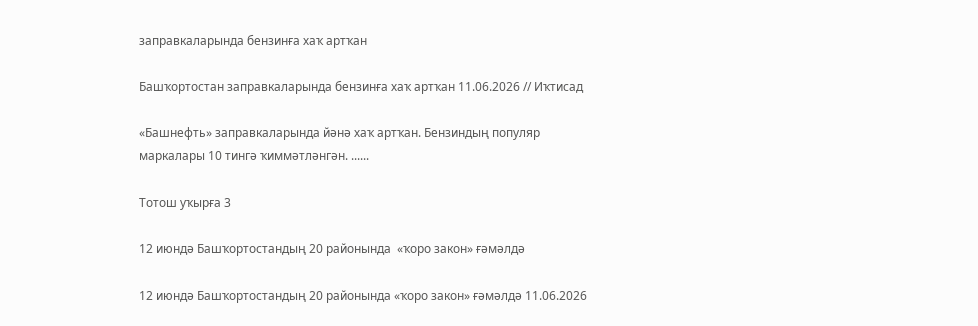заправкаларында бензинға хаҡ артҡан

Башҡортостан заправкаларында бензинға хаҡ артҡан 11.06.2026 // Иҡтисад

«Башнефть» заправкаларында йәнә хаҡ артҡан. Бензиндың популяр маркалары 10 тингә ҡиммәтләнгән. ......

Тотош уҡырға 3

12 июндә Башҡортостандың 20 районында  «ҡоро закон» ғәмәлдә

12 июндә Башҡортостандың 20 районында «ҡоро закон» ғәмәлдә 11.06.2026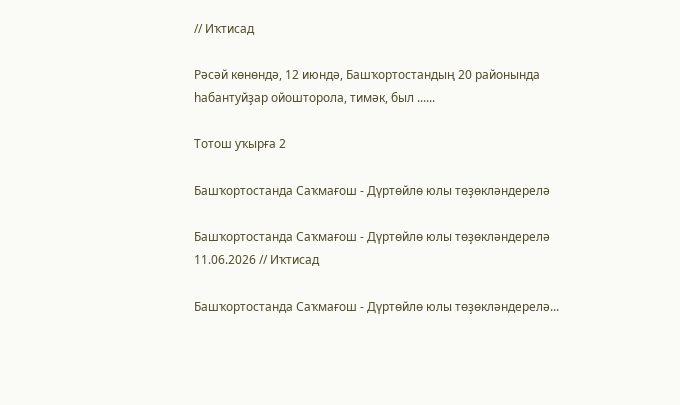// Иҡтисад

Рәсәй көнөндә, 12 июндә, Башҡортостандың 20 районында һабантуйҙар ойошторола, тимәк, был ......

Тотош уҡырға 2

Башҡортостанда Саҡмағош - Дүртөйлө юлы төҙөкләндерелә

Башҡортостанда Саҡмағош - Дүртөйлө юлы төҙөкләндерелә 11.06.2026 // Иҡтисад

Башҡортостанда Саҡмағош - Дүртөйлө юлы төҙөкләндерелә...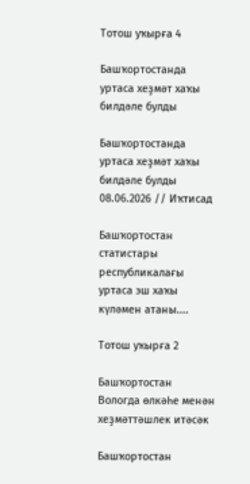Тотош уҡырға 4

Башҡортостанда уртаса хеҙмәт хаҡы билдәле булды

Башҡортостанда уртаса хеҙмәт хаҡы билдәле булды 08.06.2026 // Иҡтисад

Башҡортостан статистары республикалағы уртаса эш хаҡы күләмен атаны....

Тотош уҡырға 2

Башҡортостан Вологда өлкәһе менән хеҙмәттәшлек итәсәк

Башҡортостан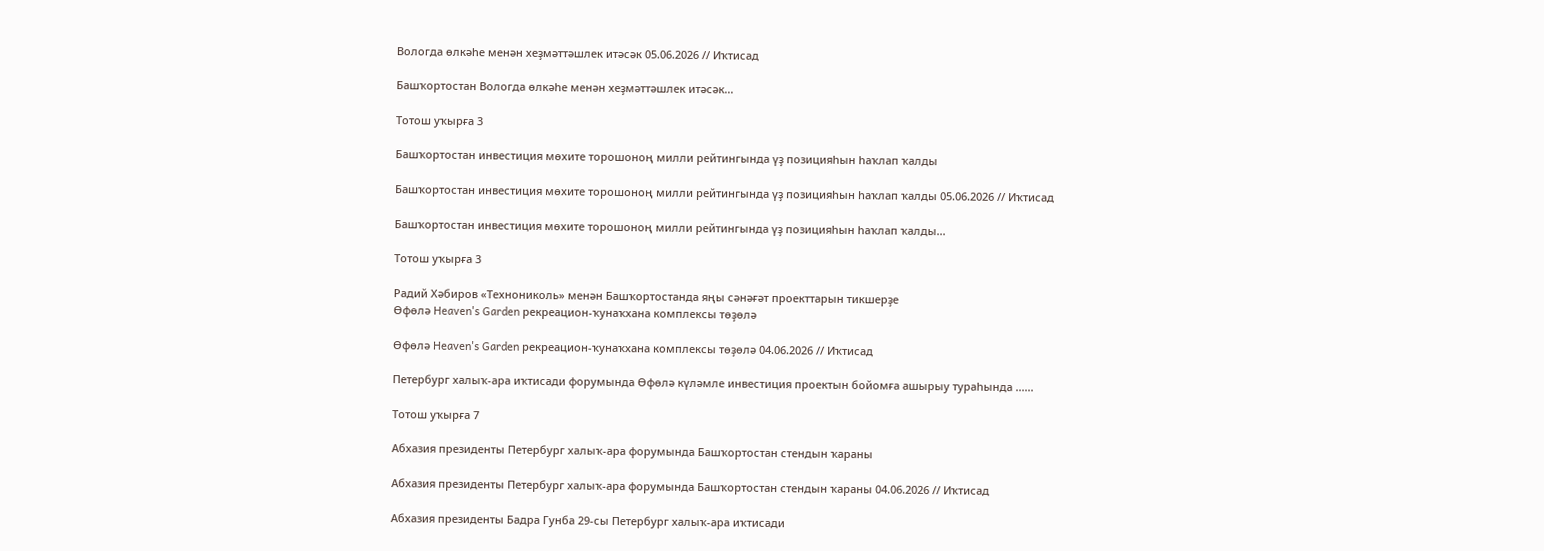Вологда өлкәһе менән хеҙмәттәшлек итәсәк 05.06.2026 // Иҡтисад

Башҡортостан Вологда өлкәһе менән хеҙмәттәшлек итәсәк...

Тотош уҡырға 3

Башҡортостан инвестиция мөхите торошоноң милли рейтингында үҙ позицияһын һаҡлап ҡалды

Башҡортостан инвестиция мөхите торошоноң милли рейтингында үҙ позицияһын һаҡлап ҡалды 05.06.2026 // Иҡтисад

Башҡортостан инвестиция мөхите торошоноң милли рейтингында үҙ позицияһын һаҡлап ҡалды...

Тотош уҡырға 3

Радий Хәбиров «Технониколь» менән Башҡортостанда яңы сәнәғәт проекттарын тикшерҙе
Өфөлә Heaven's Garden рекреацион-ҡунаҡхана комплексы төҙөлә

Өфөлә Heaven's Garden рекреацион-ҡунаҡхана комплексы төҙөлә 04.06.2026 // Иҡтисад

Петербург халыҡ-ара иҡтисади форумында Өфөлә күләмле инвестиция проектын бойомға ашырыу тураһында ......

Тотош уҡырға 7

Абхазия президенты Петербург халыҡ-ара форумында Башҡортостан стендын ҡараны

Абхазия президенты Петербург халыҡ-ара форумында Башҡортостан стендын ҡараны 04.06.2026 // Иҡтисад

Абхазия президенты Бадра Гунба 29-сы Петербург халыҡ-ара иҡтисади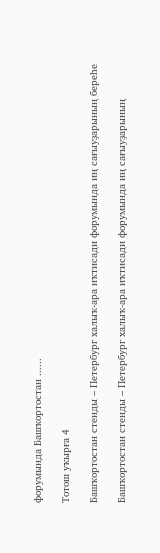форумында Башҡортостан ......

Тотош уҡырға 4

Башҡортостан стенды – Петербург халыҡ-ара иҡтисади форумында иң сағыуҙарының береһе

Башҡортостан стенды – Петербург халыҡ-ара иҡтисади форумында иң сағыуҙарының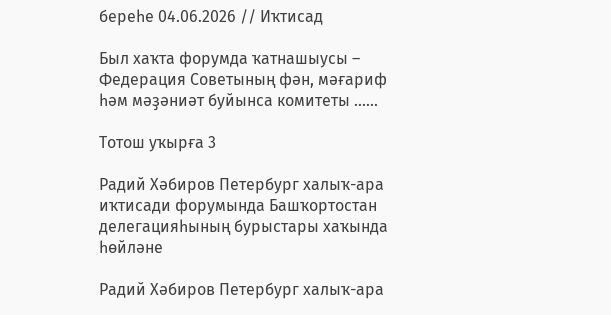береһе 04.06.2026 // Иҡтисад

Был хаҡта форумда ҡатнашыусы – Федерация Советының фән, мәғариф һәм мәҙәниәт буйынса комитеты ......

Тотош уҡырға 3

Радий Хәбиров Петербург халыҡ-ара иҡтисади форумында Башҡортостан делегацияһының бурыстары хаҡында һөйләне

Радий Хәбиров Петербург халыҡ-ара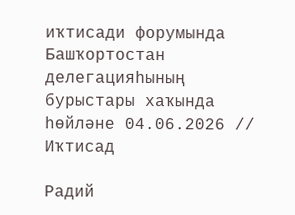иҡтисади форумында Башҡортостан делегацияһының бурыстары хаҡында һөйләне 04.06.2026 // Иҡтисад

Радий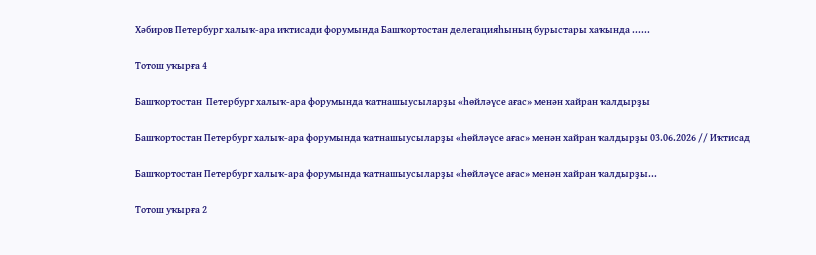Хәбиров Петербург халыҡ-ара иҡтисади форумында Башҡортостан делегацияһының бурыстары хаҡында ......

Тотош уҡырға 4

Башҡортостан  Петербург халыҡ-ара форумында ҡатнашыусыларҙы «һөйләүсе ағас» менән хайран ҡалдырҙы

Башҡортостан Петербург халыҡ-ара форумында ҡатнашыусыларҙы «һөйләүсе ағас» менән хайран ҡалдырҙы 03.06.2026 // Иҡтисад

Башҡортостан Петербург халыҡ-ара форумында ҡатнашыусыларҙы «һөйләүсе ағас» менән хайран ҡалдырҙы...

Тотош уҡырға 2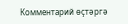Комментарий өҫтәргә